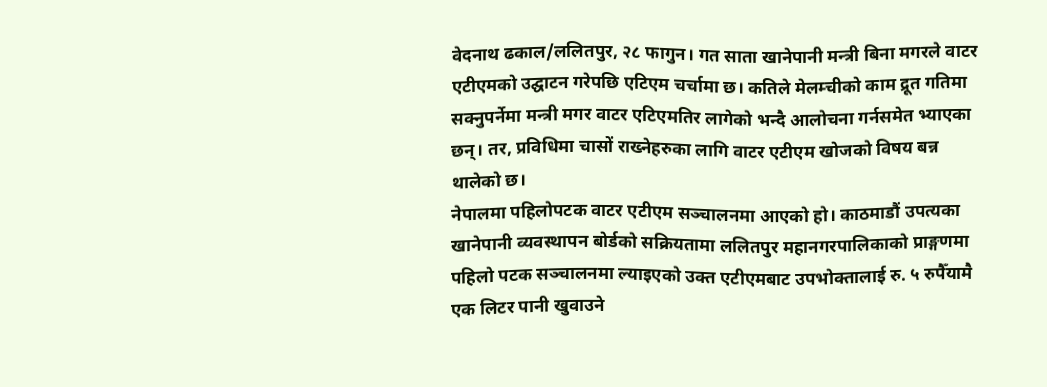वेदनाथ ढकाल/ललितपुर, २८ फागुन। गत साता खानेपानी मन्त्री बिना मगरले वाटर एटीएमको उद्घाटन गरेपछि एटिएम चर्चामा छ। कतिले मेलम्चीको काम द्रूत गतिमा सक्नुपर्नेमा मन्त्री मगर वाटर एटिएमतिर लागेको भन्दै आलोचना गर्नसमेत भ्याएका छन्। तर, प्रविधिमा चासों राख्नेहरुका लागि वाटर एटीएम खोजको विषय बन्न थालेको छ।
नेपालमा पहिलोपटक वाटर एटीएम सञ्चालनमा आएको हो। काठमाडौं उपत्यका खानेपानी व्यवस्थापन बोर्डको सक्रियतामा ललितपुर महानगरपालिकाको प्राङ्गणमा पहिलो पटक सञ्चालनमा ल्याइएको उक्त एटीएमबाट उपभोक्तालाई रु. ५ रुपैँयामै एक लिटर पानी खुवाउने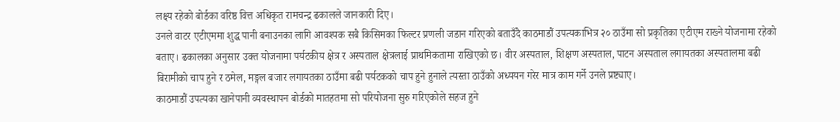लक्ष्य रहेको बोर्डका वरिष्ठ वित्त अधिकृत रामचन्द्र ढकालले जानकारी दिए।
उनले वाटर एटीएममा शुद्ध पानी बनाउनका लागि आवश्यक सबै किसिमका फिल्टर प्रणली जडान गरिएको बताउँदै काठमाडौं उपत्यकाभित्र २० ठाउँमा सो प्रकृतिका एटीएम राख्ने योजनामा रहेको बताए। ढकालका अनुसार उक्त योजनामा पर्यटकीय क्षेत्र र अस्पताल क्षेत्रलाई प्राथमिकतामा राखिएको छ। वीर अस्पताल, शिक्षण अस्पताल, पाटन अस्पताल लगायतका अस्पतालमा बढी बिरामीको चाप हुने र ठमेल, मङ्गल बजार लगायतका ठाउँमा बढी पर्यटकको चाप हुने हुनाले त्यस्ता ठाउँको अध्ययन गरेर मात्र काम गर्ने उनले प्रष्ट्याए।
काठमाडौं उपत्यका खानेपानी व्यवस्थापन बोर्डको मातहतमा सो परियोजना सुरु गरिएकोले सहज हुने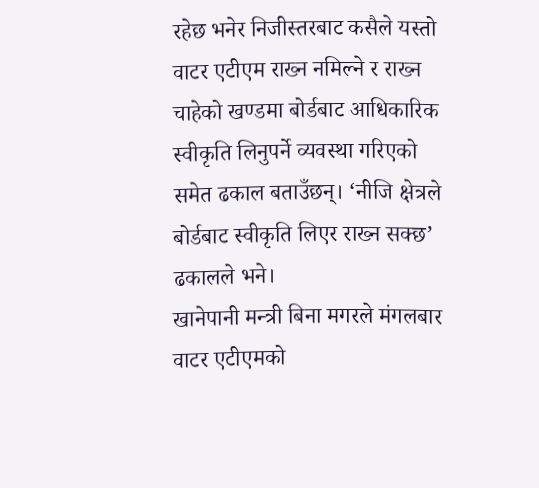रहेछ भनेर निजीस्तरबाट कसैले यस्तो वाटर एटीएम राख्न नमिल्ने र राख्न चाहेको खण्डमा बोर्डबाट आधिकारिक स्वीकृति लिनुपर्ने व्यवस्था गरिएको समेत ढकाल बताउँछन्। ‘नीजि क्षेत्रले बोर्डबाट स्वीकृति लिएर राख्न सक्छ’ ढकालले भने।
खानेपानी मन्त्री बिना मगरले मंगलबार वाटर एटीएमको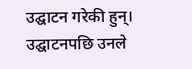उद्घाटन गरेकी हुन्। उद्घाटनपछि उनले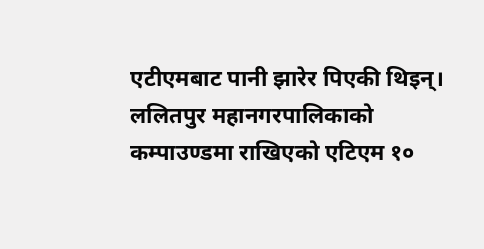एटीएमबाट पानी झारेर पिएकी थिइन्। ललितपुर महानगरपालिकाको कम्पाउण्डमा राखिएको एटिएम १०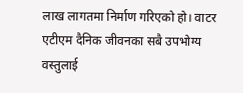लाख लागतमा निर्माण गरिएको हो। वाटर एटीएम दैनिक जीवनका सबै उपभोग्य वस्तुलाई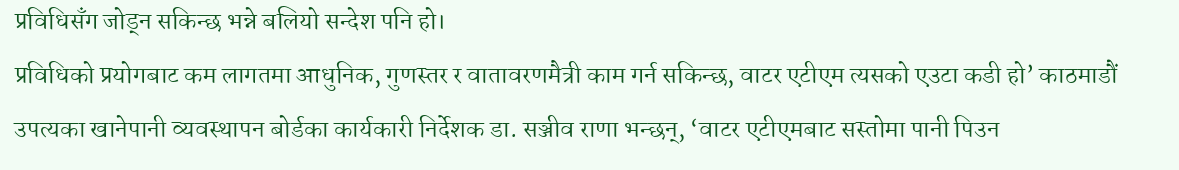प्रविधिसँग जोड्न सकिन्छ भन्ने बलियो सन्देश पनि हो।
प्रविधिको प्रयोगबाट कम लागतमा आधुनिक, गुणस्तर र वातावरणमैत्री काम गर्न सकिन्छ, वाटर एटीएम त्यसको एउटा कडी हो’ काठमाडौं उपत्यका खानेपानी व्यवस्थापन बोर्डका कार्यकारी निर्देशक डा. सञ्जीव राणा भन्छन्, ‘वाटर एटीएमबाट सस्तोमा पानी पिउन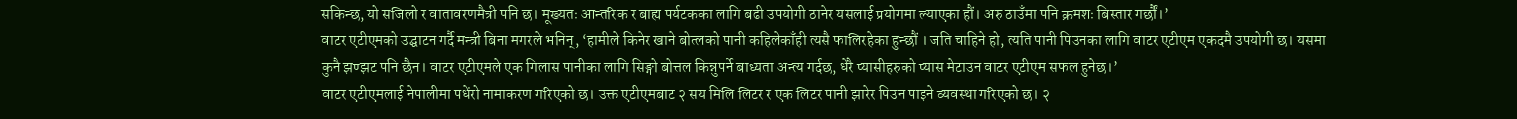सकिन्छ, यो सजिलो र वातावरणमैत्री पनि छ। मूख्यतः आन्तरिक र बाह्य पर्यटकका लागि बढी उपयोगी ठानेर यसलाई प्रयोगमा ल्याएका हौं। अरु ठाउँमा पनि क्रमशः बिस्तार गर्छौं।’
वाटर एटीएमको उद्घाटन गर्दै मन्त्री बिना मगरले भनिन्, ‘हामीले किनेर खाने बोत्लको पानी कहिलेकाँही त्यसै फालिरहेका हुन्छौं । जति चाहिने हो, त्यति पानी पिउनका लागि वाटर एटीएम एकदमै उपयोगी छ। यसमा कुनै झण्झट पनि छैन। वाटर एटीएमले एक गिलास पानीका लागि सिङ्गो बोत्तल किन्नुपर्ने बाध्यता अन्त्य गर्दछ, धेरै प्यासीहरुको प्यास मेटाउन वाटर एटीएम सफल हुनेछ।’
वाटर एटीएमलाई नेपालीमा पधेंरो नामाकरण गरिएको छ। उक्त एटीएमबाट २ सय मिलि लिटर र एक लिटर पानी झारेर पिउन पाइने व्यवस्था गरिएको छ। २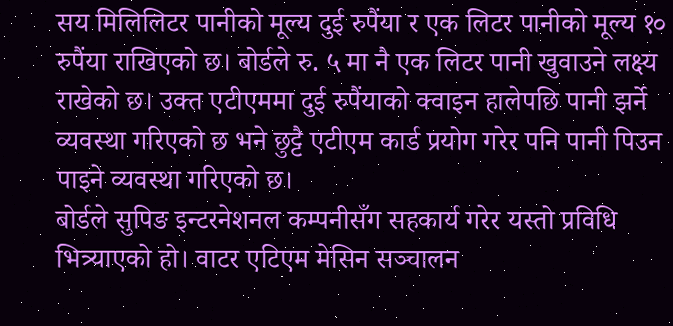सय मिलिलिटर पानीको मूल्य दुई रुपैंया र एक लिटर पानीको मूल्य १० रुपैंया राखिएको छ। बोर्डले रु. ५ मा नै एक लिटर पानी खुवाउने लक्ष्य राखेको छ। उक्त एटीएममा दुई रुपैंयाको क्वाइन हालेपछि पानी झर्ने व्यवस्था गरिएको छ भने छुट्टै एटीएम कार्ड प्रयोग गरेर पनि पानी पिउन पाइने व्यवस्था गरिएको छ।
बोर्डले सुपिङ इन्टरनेशनल कम्पनीसँग सहकार्य गरेर यस्तो प्रविधि भित्र्याएको हो। वाटर एटिएम मेसिन सञ्चालन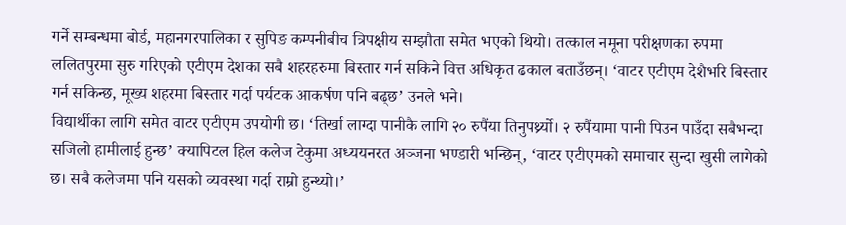गर्ने सम्बन्धमा बोर्ड, महानगरपालिका र सुपिङ कम्पनीबीच त्रिपक्षीय सम्झौता समेत भएको थियो। तत्काल नमूना परीक्षणका रुपमा ललितपुरमा सुरु गरिएको एटीएम देशका सबै शहरहरुमा बिस्तार गर्न सकिने वित्त अधिकृत ढकाल बताउँछन्। ‘वाटर एटीएम देशैभरि बिस्तार गर्न सकिन्छ, मूख्य शहरमा बिस्तार गर्दा पर्यटक आकर्षण पनि बढ्छ’ उनले भने।
विद्यार्थीका लागि समेत वाटर एटीएम उपयोगी छ। ‘तिर्खा लाग्दा पानीकै लागि २० रुपैंया तिनुपर्थ्र्यो। २ रुपैंयामा पानी पिउन पाउँदा सबैभन्दा सजिलो हामीलाई हुन्छ’ क्यापिटल हिल कलेज टेकुमा अध्ययनरत अञ्जना भण्डारी भन्छिन्, ‘वाटर एटीएमको समाचार सुन्दा खुसी लागेको छ। सबै कलेजमा पनि यसको व्यवस्था गर्दा राम्रो हुन्थ्यो।’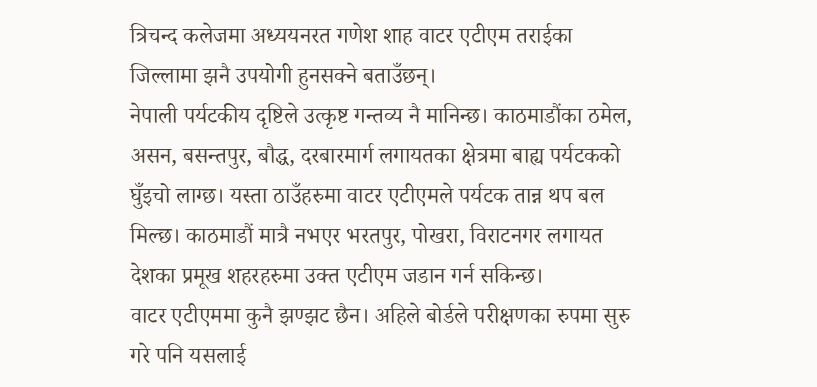त्रिचन्द कलेजमा अध्ययनरत गणेश शाह वाटर एटीएम तराईका जिल्लामा झनै उपयोगी हुनसक्ने बताउँछन्।
नेपाली पर्यटकीय दृष्टिले उत्कृष्ट गन्तव्य नै मानिन्छ। काठमाडौंका ठमेल, असन, बसन्तपुर, बौद्ध, दरबारमार्ग लगायतका क्षेत्रमा बाह्य पर्यटकको घुँइचो लाग्छ। यस्ता ठाउँहरुमा वाटर एटीएमले पर्यटक तान्न थप बल मिल्छ। काठमाडौं मात्रै नभएर भरतपुर, पोखरा, विराटनगर लगायत देशका प्रमूख शहरहरुमा उक्त एटीएम जडान गर्न सकिन्छ।
वाटर एटीएममा कुनै झण्झट छैन। अहिले बोर्डले परीक्षणका रुपमा सुरु गरे पनि यसलाई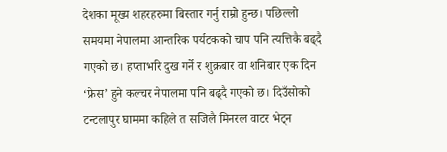देशका मूख्य शहरहरुमा बिस्तार गर्नु राम्रो हुन्छ। पछिल्लो समयमा नेपालमा आन्तरिक पर्यटकको चाप पनि त्यत्तिकै बढ्दै गएको छ। हप्ताभरि दुख गर्ने र शुक्रबार वा शनिबार एक दिन ‘फ्रेस’ हुने कल्चर नेपालमा पनि बढ्दै गएको छ। दिउँसोको टन्टलापुर घाममा कहिले त सजिलै मिनरल वाटर भेट्न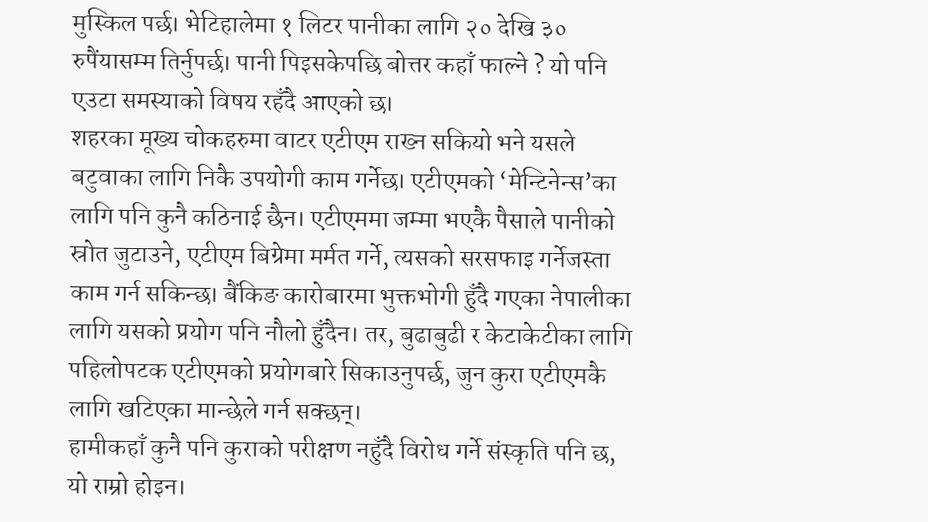मुस्किल पर्छ। भेटिहालेमा १ लिटर पानीका लागि २० देखि ३० रुपैंयासम्म तिर्नुपर्छ। पानी पिइसकेपछि बोत्तर कहाँ फाल्ने ? यो पनि एउटा समस्याको विषय रहँदै आएको छ।
शहरका मूख्य चोकहरुमा वाटर एटीएम राख्न सकियो भने यसले बटुवाका लागि निकै उपयोगी काम गर्नेछ। एटीएमको ‘मेन्टिनेन्स’का लागि पनि कुनै कठिनाई छैन। एटीएममा जम्मा भएकै पैसाले पानीको स्रोत जुटाउने, एटीएम बिग्रेमा मर्मत गर्ने, त्यसको सरसफाइ गर्नेजस्ता काम गर्न सकिन्छ। बैंकिङ कारोबारमा भुक्तभोगी हुँदै गएका नेपालीका लागि यसको प्रयोग पनि नौलो हुँदैन। तर, बुढाबुढी र केटाकेटीका लागि पहिलोपटक एटीएमको प्रयोगबारे सिकाउनुपर्छ, जुन कुरा एटीएमकै लागि खटिएका मान्छेले गर्न सक्छन्।
हामीकहाँ कुनै पनि कुराको परीक्षण नहुँदै विरोध गर्ने संस्कृति पनि छ, यो राम्रो होइन।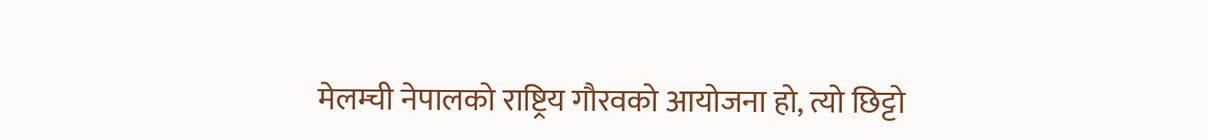मेलम्ची नेपालको राष्ट्रिय गौरवको आयोजना हो, त्यो छिट्टो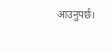आउनुपर्छ।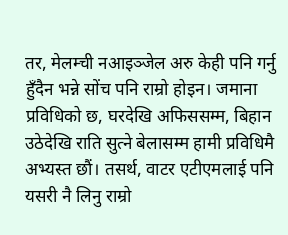तर, मेलम्ची नआइञ्जेल अरु केही पनि गर्नु हुँदैन भन्ने सोंच पनि राम्रो होइन। जमाना प्रविधिको छ, घरदेखि अफिससम्म, बिहान उठेदेखि राति सुत्ने बेलासम्म हामी प्रविधिमै अभ्यस्त छौं। तसर्थ, वाटर एटीएमलाई पनि यसरी नै लिनु राम्रो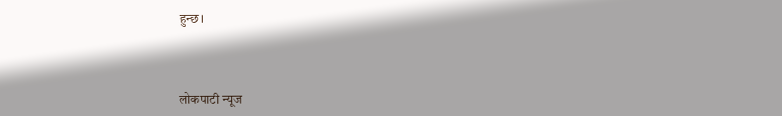हुन्छ।



लोकपाटी न्यूज